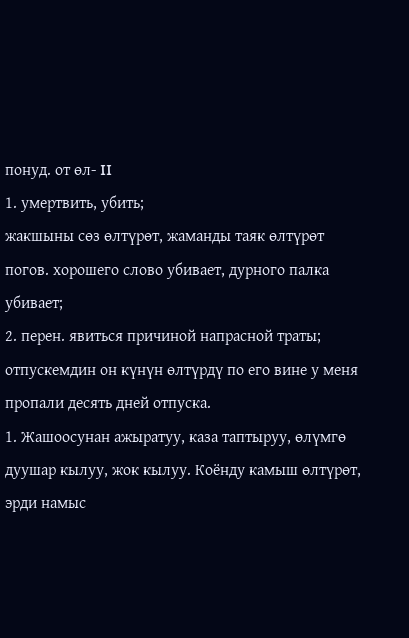понуд. от өл- II
1. умертвить, убить;
жакшыны сөз өлтүрөт, жаманды таяк өлтүрөт погов. хорошего слово убивает, дурного палка убивает;
2. перен. явиться причиной напрасной траты;
отпускемдин он күнүн өлтүрдү по его вине у меня пропали десять дней отпуска.
1. Жашоосунан ажыратуу, каза таптыруу, өлүмгө дуушар кылуу, жок кылуу. Коёнду камыш өлтүрөт, эрди намыс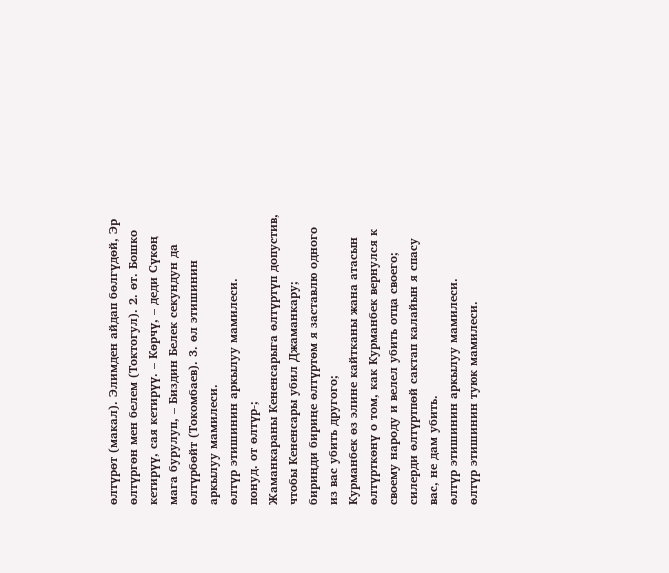өлтүрөт (макал). Элимден айдап бөлгүдөй, Эр өлтүргөн мен белем (Токтогул). 2. өт. Бошко кетирүү, сая кетирүү. – Көрчү, – деди Сүкөң мага бурулуп, – Биздин Белек секундун да өлтүрбөйт (Токомбаев). 3. өл этишинин аркылуу мамилеси.
өлтүр этишинин аркылуу мамилеси.
понуд. от өлтүр-;
Жаманкараны Кененсарыга өлтүртүп допустив, чтобы Кененсары убил Джаманкару;
бириңди бириңе өлтүртөм я заставлю одного из вас убить другого;
Курманбек өз элине кайтканы жана атасын өлтүрткөнү о том, как Курманбек вернулся к своему народу и велел убить отца своего;
силерди өлтүртпөй сактап калайын я спасу вас, не дам убить.
өлтүр этишинин аркылуу мамилеси.
өлтүр этишинин туюк мамилеси.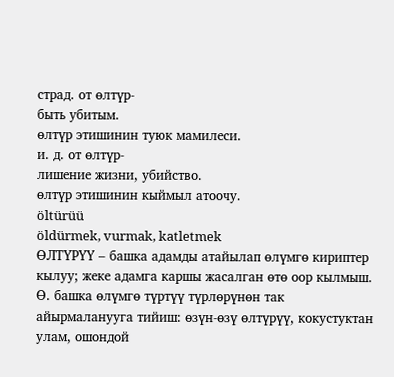страд. от өлтүр-
быть убитым.
өлтүр этишинин туюк мамилеси.
и. д. от өлтүр-
лишение жизни, убийство.
өлтүр этишинин кыймыл атоочу.
öltürüü
öldürmek, vurmak, katletmek
ӨЛТҮРҮҮ – башка адамды атайылап өлүмгө кириптер кылуу; жеке адамга каршы жасалган өтө оор кылмыш. Ө. башка өлүмгө түртүү түрлөрүнөн так айырмаланууга тийиш: өзүн-өзү өлтүрүү, кокустуктан улам, ошондой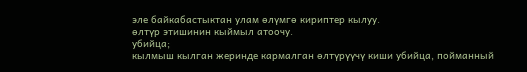эле байкабастыктан улам өлүмгө кириптер кылуу.
өлтүр этишинин кыймыл атоочу.
убийца;
кылмыш кылган жеринде кармалган өлтүрүүчү киши убийца, пойманный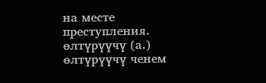на месте преступления.
өлтүрүүчү (а.)
өлтүрүүчү ченем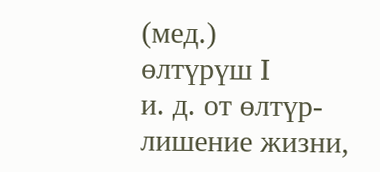(мед.)
өлтүрүш I
и. д. от өлтүр-
лишение жизни,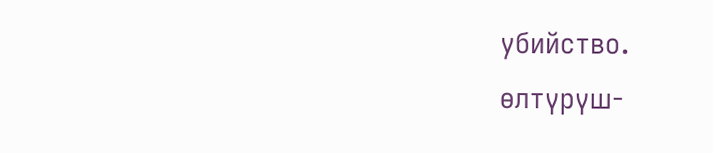убийство.
өлтүрүш-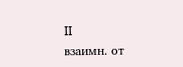II
взаимн. от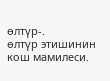өлтүр-.
өлтүр этишинин кош мамилеси.